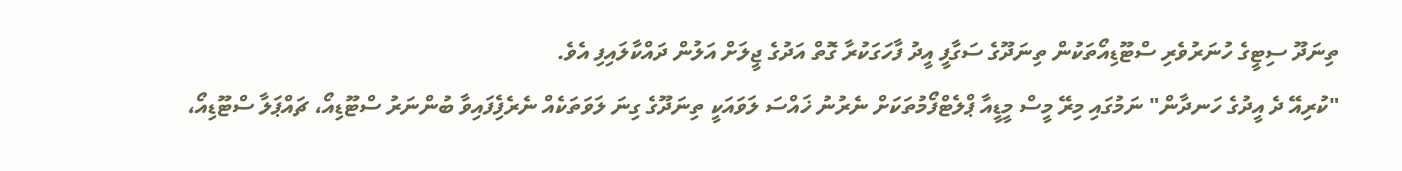ތިނަދޫ ސިޓީގެ ހުނަރުވެރި ސްޓޫޑިއޯތަކުން ތިނަދޫގެ ސަގާފީ އީދު ފާހަގަކުރާ ގޮތް އަދުގެ ޖީލަށް އަލުން ދައްކާލައިފި އެވެ.
"ކުރިއޭ ދެ އީދުގެ ހަނދާން" ނަމުގައި މިރޭ މީސް މީޑީއާ ޕްލެޓްފޯމުތަކަށް ނެރުނު ޚައްސަ ލަވައަކީ ތިނަދޫގެ ގިނަ ލަވަތަކެއް ނެރެފެިފައިވާ ބުންނަރު ސްޓޫޑިއޯ، ޗައްޕަލާ ސްޓޫޑިއޯ،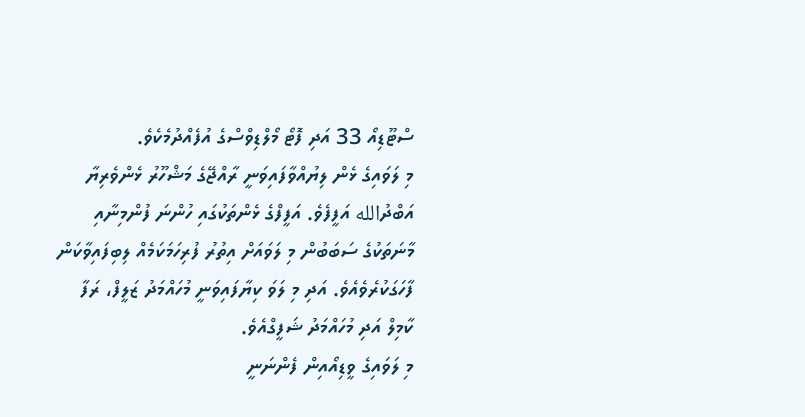ސްޓޫޑިއޯ 33 އަދި ފޮޓޯ މޯލްޑިވްސްގެ އުފެއްދުމެކެވެ.
މި ލަވައިގެ ޅެން ލިޔުއްވާފައިވަނީ ރާއްޖޭގެ މަޝްހޫރު ޅެންވެރިޔާ އަބްދުالله އަފީފެވެ. އަފީފްގެ ޅެންތަކުގައި ހުންނަ ފުންމިނާއި މާނަތަކުގެ ސަބަބުން މި ލަވައަށް އިތުރު ފުރިހަމަކަމެއް ލިބިފައިވާކަން ފާހަގަކުރެވެއެވެ. އަދި މި ލަވަ ކިޔާފައިވަނީ މުހައްމަދު ޒަލީފް، ރަފާ ކާމިލް އަދި މުހައްމަދު ޝަފީގްއެވެ.
މި ލަވައިގެ ވީޑިއޯއިން ފެންނަނީ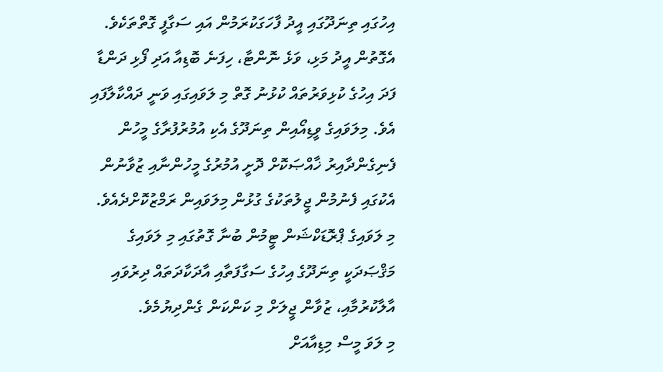އިހުގައި ތިނަދޫގައި އީދު ފާހަގަކުރަމުން އައި ސަގާފީ ގޮތްތަކެވެ. އެގޮތުން އީދު މަޅި، ވަޅެ ނޮންޓާ، ހިފަނެ ބޮޑިއާ އަދި ފޯޅި ދަންޑާ ފަދަ އިހުގެ ކުޅިވަރުތައް ކުޅުނު ގޮތް މި ލަވައިގައި ވަނީ ދައްކާލާފައި އެވެ. މިލަވައިގެ ވީޑިއޯއިން ތިނަދޫގެ އެކި އުމުރުފުރާގެ މީހުން ފެނިގެންދާއިރު ޚާއްޞަކޮށް ދޮށީ އުމުރުގެ މީހުންނާއި ޒުވާނުން އެކުގައި ފެނުމުން ޖީލުތަކުގެ ގުޅުން މިލަވައިން ރަމްޒުކޮށްދެއެވެ.
މި ލަވައިގެ ޕްރޮޑަކްޝަން ޓީމުން ބުނާ ގޮތުގައި މި ލަވައިގެ މަޤްޞަދަކީ ތިނަދޫގެ އިހުގެ ސަގާފަތާއި އާދަކާދަތައް ދިރުވައި އާލާކުރުމާއި، ޒުވާން ޖީލަށް މި ކަންކަން ގެންދިޔުމެވެ.
މި ލަވަ މީސް މިޑިއާއަށް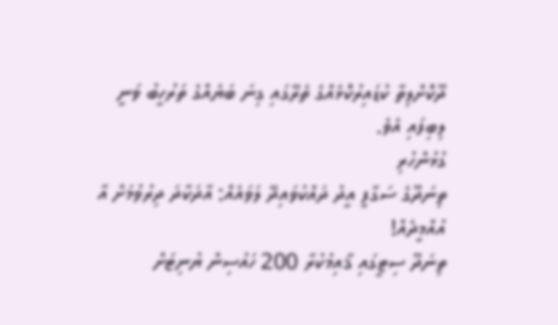ދޫކޮށްލިތާ ކުޑައިރުކޮޅެއްގެ ތެރޭގައި ގިނަ ބަޔެއްގެ ތަރުހީބު ވަނީ ލިބިފައި އެވެ.
ގުޅުންހުރި
ތިނަދޫގެ ސަގާފީ އީދު ދައްކުވައިދޭ ލަވައެއް: އާދަކާދަ ދިރުވުމަށް އާ އުއްމީދެއް!
ތިނަދޫ ސިޓީގައި ޤާއިމުކުރާ 200 ހައުސިން ޔުނިޓަށް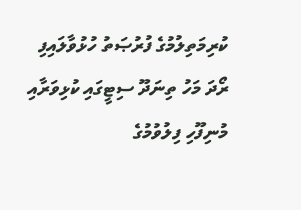ކުރިމަތިލުމުގެ ފުރުޞަތު ހުޅުވާލައިފި
ރޯދަ މަހު ތިނަދޫ ސިޓީގައި ކުޅިވަރާއި މުނިފޫހި ފިލުވުމުގެ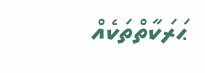ޙަރަކާތްތަކެއް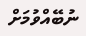ނުބޭއްވުމަށް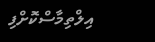އިލްތިމާސްކޮށްފި